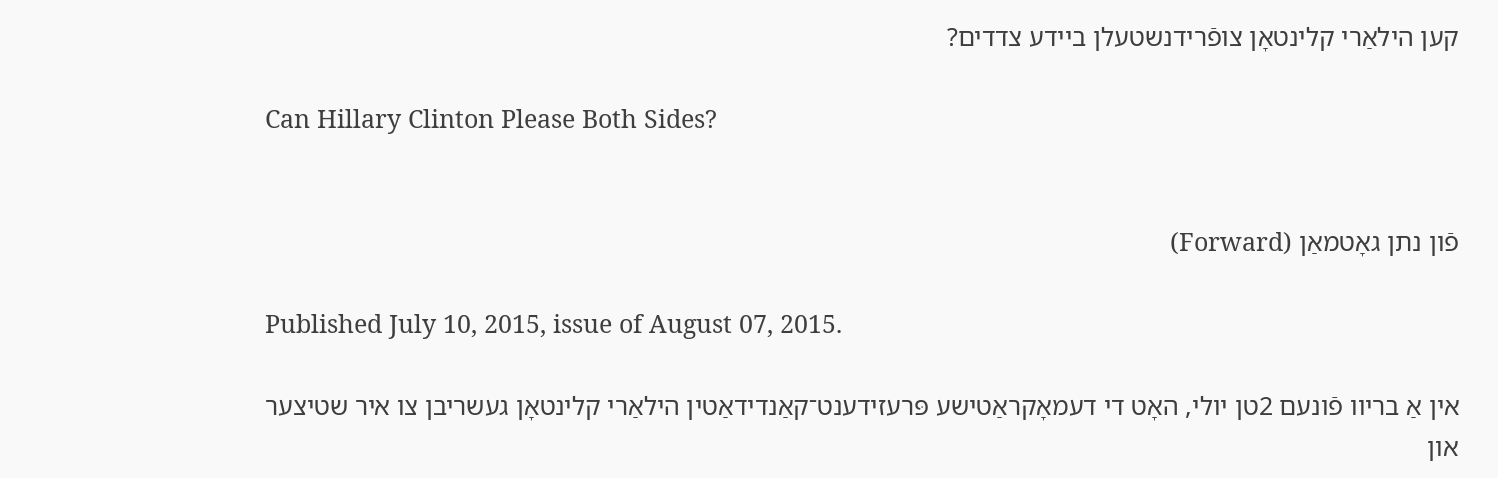קען הילאַרי קלינטאָן צופֿרידנשטעלן ביידע צדדים?

Can Hillary Clinton Please Both Sides?


פֿון נתן גאָטמאַן (Forward)

Published July 10, 2015, issue of August 07, 2015.

אין אַ בריוו פֿונעם 2טן יולי, האָט די דעמאָקראַטישע פּרעזידענט־קאַנדידאַטין הילאַרי קלינטאָן געשריבן צו איר שטיצער און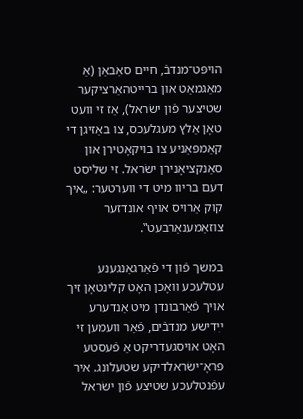הויפּט־מנדבֿ, חיים סאַבאַן (אַ מאַגמאַט און ברייטהאַרציקער שטיצער פֿון ישׂראל), אַז זי וועט טאָן אַלץ מעגלעכס, צו באַזיגן די קאַמפּאַניע צו בויקאָטירן און סאַנקציאָנירן ישׂראל. זי שליסט דעם בריוו מיט די ווערטער: „איך קוק אַרויס אויף אונדזער צוזאַמענאַרבעט‟.

במשך פֿון די פֿאַרגאַנגענע עטלעכע וואָכן האָט קלינטאָן זיך אויך פֿאַרבונדן מיט אַנדערע ייִדישע מנדבֿים, פֿאַר וועמען זי האָט אויסגעדריקט אַ פֿעסטע פּראָ־ישׂראלדיקע שטעלונג. איר עפֿנטלעכע שטיצע פֿון ישׂראל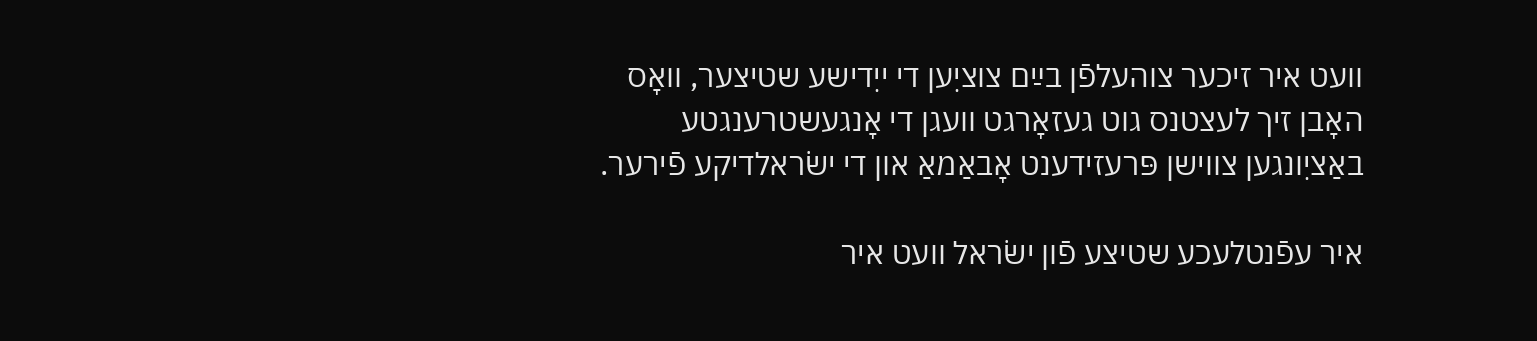וועט איר זיכער צוהעלפֿן בײַם צוציִען די ייִדישע שטיצער, וואָס האָבן זיך לעצטנס גוט געזאָרגט וועגן די אָנגעשטרענגטע באַציִונגען צווישן פּרעזידענט אָבאַמאַ און די ישׂראלדיקע פֿירער.

איר עפֿנטלעכע שטיצע פֿון ישׂראל וועט איר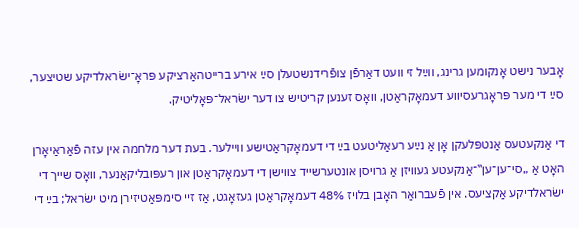אָבער נישט אָנקומען גרינג, ווײַל זי וועט דאַרפֿן צופֿרידנשטעלן סײַ אירע ברייטהאַרציקע פּראָ־ישׂראלדיקע שטיצער, סײַ די מער פּראָגרעסיווע דעמאָקראַטן, וואָס זענען קריטיש צו דער ישׂראל־פּאָליטיק.

די אַנקעטעס אַנטפּלעקן אָן אַ נײַע רעאַליטעט בײַ די דעמאָקראַטישע וויילער. בעת דער מלחמה אין עזה פֿאַראַיאָרן האָט אַ „סי־ען־ען‟־אַנקעטע געוויזן אַ גרויסן אונטערשייד צווישן די דעמאָקראַטן און רעפּובליקאַנער, וואָס שייך די ישׂראלדיקע אַקציעס. אין פֿעברואַר האָבן בלויז 48% דעמאָקראַטן געזאָגט, אַז זיי סימפּאַטיזירן מיט ישׂראל; בײַ די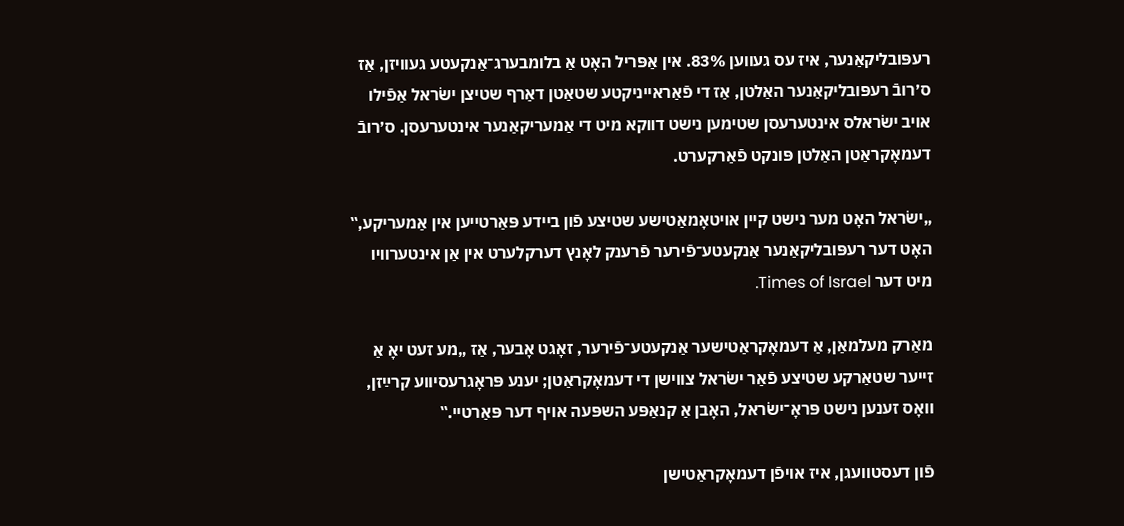רעפּובליקאַנער, איז עס געווען 83%. אין אַפּריל האָט אַ בלומבערג־אַנקעטע געוויזן, אַז ס׳רובֿ רעפּובליקאַנער האַלטן, אַז די פֿאַראייניקטע שטאַטן דאַרף שטיצן ישׂראל אַפֿילו אויב ישׂראלס אינטערעסן שטימען נישט דווקא מיט די אַמעריקאַנער אינטערעסן. ס׳רובֿ דעמאָקראַטן האַלטן פּונקט פֿאַרקערט.

„ישׂראל האָט מער נישט קיין אויטאָמאַטישע שטיצע פֿון ביידע פּאַרטייען אין אַמעריקע,‟ האָט דער רעפּובליקאַנער אַנקעטע־פֿירער פֿרענק לאָנץ דערקלערט אין אַן אינטערוויו מיט דער Times of Israel.

מאַרק מעלמאַן, אַ דעמאָקראַטישער אַנקעטע־פֿירער, זאָגט אָבער, אַז „מע זעט יאָ אַ זייער שטאַרקע שטיצע פֿאַר ישׂראל צווישן די דעמאָקראַטן; יענע פּראָגרעסיווע קרײַזן, וואָס זענען נישט פּראָ־ישׂראל, האָבן אַ קנאַפּע השפּעה אויף דער פּאַרטיי.‟

פֿון דעסטוועגן, איז אויפֿן דעמאָקראַטישן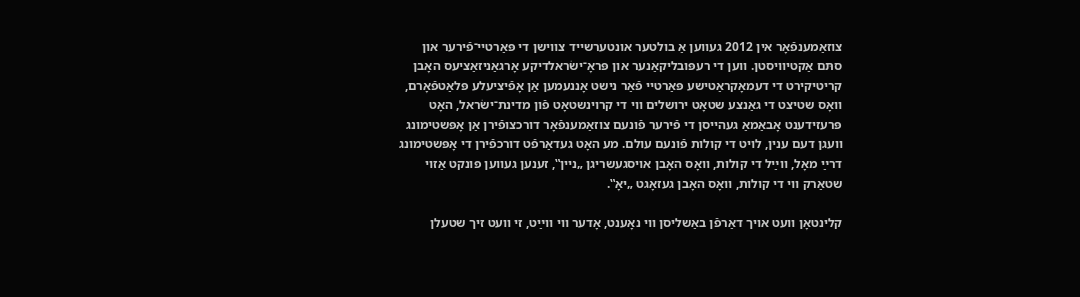צוזאַמענפֿאָר אין 2012 געווען אַ בולטער אונטערשייד צווישן די פּאַרטיי־פֿירער און סתּם אַקטיוויסטן. ווען די רעפּובליקאַנער און פּראָ־ישׂראלדיקע אָרגאַניזאַציעס האָבן קריטיקירט די דעמאָקראַטישע פּאַרטיי פֿאַר נישט אָננעמען אַן אָפֿיציעלע פּלאַטפֿאָרם, וואָס שטיצט די גאַנצע שטאָט ירושלים ווי די קרוינשטאָט פֿון מדינת־ישׂראל, האָט פּרעזידענט אָבאַמאַ געהייסן די פֿירער פֿונעם צוזאַמענפֿאָר דורכצופֿירן אַן אָפּשטימונג וועגן דעם ענין, לויט די קולות פֿונעם עולם. מע האָט געדאַרפֿט דורכפֿירן די אָפּשטימונג דרײַ מאָל, ווײַל די קולות, וואָס האָבן אויסגעשריגן „ניין‟, זענען געווען פּונקט אַזוי שטאַרק ווי די קולות, וואָס האָבן געזאָגט „יאָ‟.

קלינטאָן וועט אויך דאַרפֿן באַשליסן ווי נאָענט, אָדער ווי ווײַט, זי וועט זיך שטעלן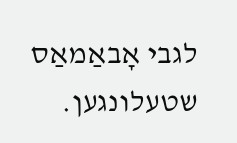לגבי אָבאַמאַס שטעלונגען.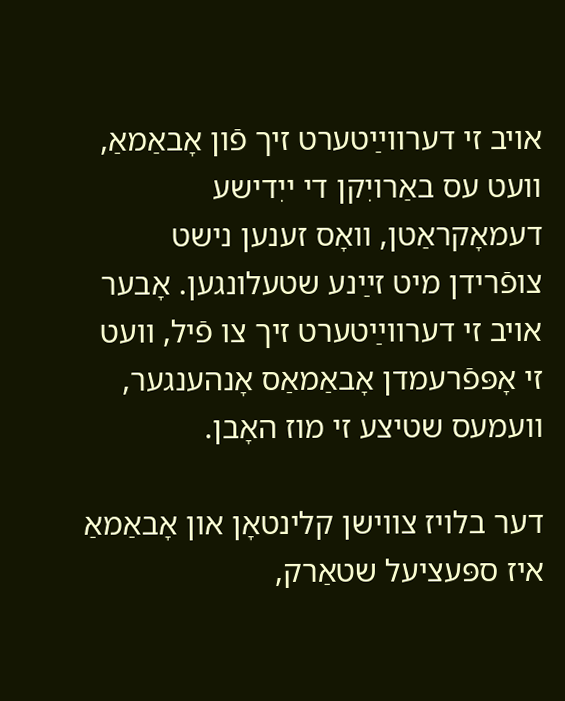אויב זי דערווײַטערט זיך פֿון אָבאַמאַ, וועט עס באַרויִקן די ייִדישע דעמאָקראַטן, וואָס זענען נישט צופֿרידן מיט זײַנע שטעלונגען. אָבער אויב זי דערווײַטערט זיך צו פֿיל, וועט זי אָפּפֿרעמדן אָבאַמאַס אָנהענגער, וועמעס שטיצע זי מוז האָבן.

דער בלויז צווישן קלינטאָן און אָבאַמאַ איז ספּעציעל שטאַרק,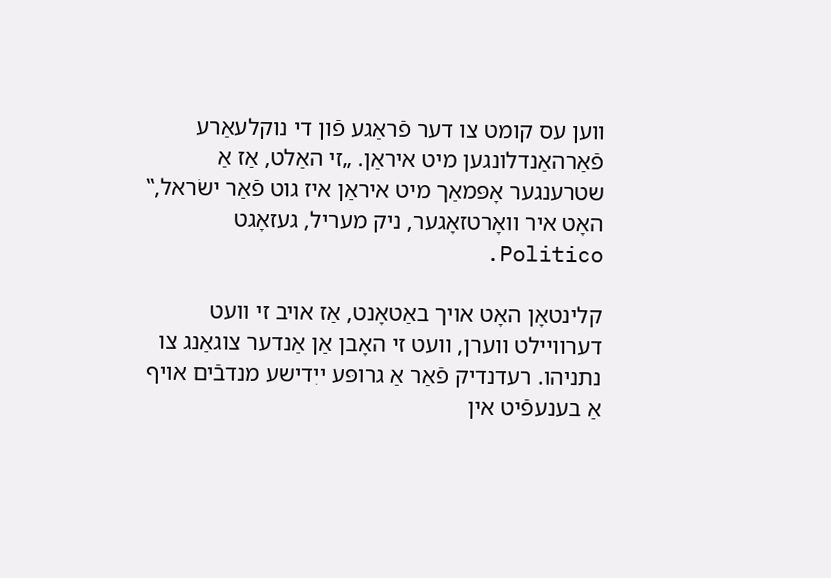ווען עס קומט צו דער פֿראַגע פֿון די נוקלעאַרע פֿאַרהאַנדלונגען מיט איראַן. „זי האַלט, אַז אַ שטרענגער אָפּמאַך מיט איראַן איז גוט פֿאַר ישׂראל,‟ האָט איר וואָרטזאָגער, ניק מעריל, געזאָגט Politico.

קלינטאָן האָט אויך באַטאָנט, אַז אויב זי וועט דערוויילט ווערן, וועט זי האָבן אַן אַנדער צוגאַנג צו נתניהו. רעדנדיק פֿאַר אַ גרופּע ייִדישע מנדבֿים אויף אַ בענעפֿיט אין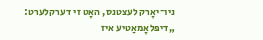ניו־יאָרק לעצטנס, האָט זי דערקלערט: „דיפּלאָמאַטיע איז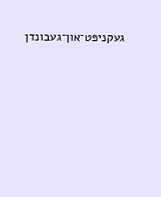געקניפּט־און־געבונדן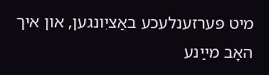מיט פּערזענלעכע באַציִונגען, און איך האָב מײַנע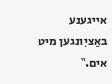אייגענע באַציִונגען מיט אים.‟